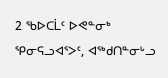2 ᖃᐅᑕᒫᑦ ᐅᕙᓐᓂᒃ ᕿᓂᕋᓗᐊᕐᐳᑦ, ᐊᖅᑯᑎᓐᓂᒡᓗ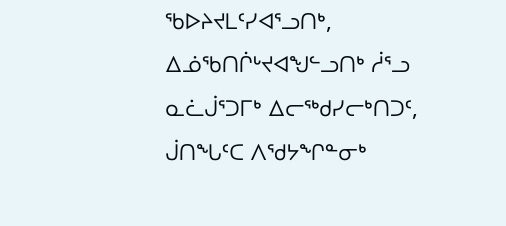ᖃᐅᔨᔪᒪᑦᓯᐊᕐᓗᑎᒃ, ᐃᓅᖃᑎᒌᒡᔪᐊᖑᓪᓗᑎᒃ ᓲᕐᓗ ᓇᓛᒎᕐᑐᒥᒃ ᐃᓕᖅᑯᓯᓕᒃᑎᑐᑦ, ᒎᑎᖓᑦᑕ ᐱᖁᔭᖏᓐᓂᒃ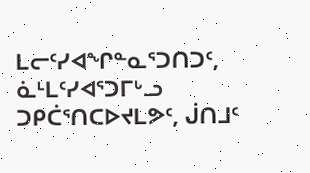ᒪᓕᑦᓯᐊᖏᓐᓇᕐᑐᑎᑐᑦ, ᓈᒻᒪᑦᓯᐊᕐᑐᒥᒡᓗ ᑐᑭᑖᕐᑎᑕᐅᔪᒪᕗᑦ, ᒎᑎᒧᑦ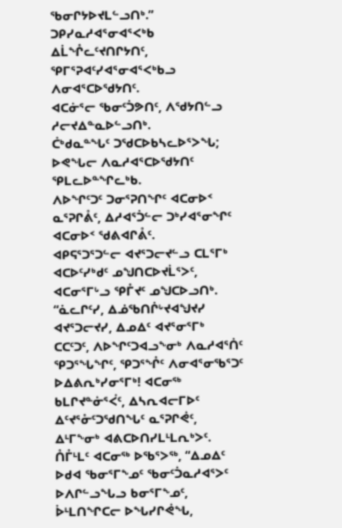ᖃᓂᒋᔭᐅᔪᒪᓪᓗᑎᒃ.”
ᑐᑭᓯᓇᓱᐊᕐᓂᐊᕐᐸᒃᑲ ᐃᒫᖎᓚᑦᔪᑎᒋᔭᑎᑦ, ᕿᒥᕐᕈᐊᑦᓯᐊᕐᓂᐊᕐᐸᒃᑲᓗ ᐱᓂᐊᕐᑕᐅᖁᔭᑎᑦ.
ᐊᑕᓃᕐᓕ ᖃᓂᑦᑑᕗᑎᑦ, ᐱᖁᔭᑎᓪᓗ ᓱᓕᔪᐃᓐᓇᐅᓪᓗᑎᒃ.
ᑖᒃᑯᓇᓐᖓᑦ ᑐᖁᑕᐅᑲᓴᓚᐅᕐᐳᖓ; ᐅᕙᖓᓕ ᐱᓇᓱᐊᕐᑕᐅᖁᔭᑎᑦ ᕿᒪᓚᐅᓐᖏᓚᒃᑲ.
ᐱᐅᖏᑦᑐᑦ ᑐᓂᕐᕈᑎᖏᑦ ᐊᑕᓂᐅᑉ ᓇᕐᕈᒋᕔᑦ, ᐃᓱᐊᕐᑑᓪᓕ ᑐᒃᓯᐊᕐᓂᖏᑦ ᐊᑕᓂᐅᑉ ᖁᕕᐊᒋᕔᑦ.
ᐊᑭᕋᕐᑐᕐᑐᓪᓕ ᐊᔪᕐᑐᓕᔪᓪᓗ ᑕᒪᕐᒥᒃ ᐊᑕᐅᑦᓯᒃᑯᑦ ᓄᖑᑎᑕᐅᔪᒫᕐᐳᑦ, ᐊᑕᓂᕐᒥᒡᓗ ᕿᒤᔪᑦ ᓄᖑᑕᐅᓗᑎᒃ.
“ᓈᓚᒋᑦᓯ, ᐃᓅᖃᑎᒌᒡᔪᐊᖑᔪᓯ ᐊᔪᕐᑐᓕᔪᓯ, ᐃᓄᐃᑦ ᐊᔪᕐᓂᕐᒥᒃ ᑕᑕᑦᑐᑦ, ᐱᐅᖏᑦᑐᐊᓗᖕᓂᒃ ᐱᓇᓱᐊᕐᑏᑦ ᕿᑐᕐᖓᖏᑦ, ᕿᑐᕐᖎᑦ ᐱᓂᐊᕐᓂᖃᕐᑐᑦ ᐅᐃᕕᕆᒃᓯᓂᕐᒥᒃ! ᐊᑕᓂᖅ ᑲᒪᒋᔪᓐᓃᕐᐹᑦ, ᐃᓴᕆᐊᓕᒥᐅᑦ ᐃᑦᔪᕐᓁᑦᑐᖁᑎᖓᑦ ᓇᕐᕈᒋᕚᑦ, ᐃᒻᒥᖕᓂᒃ ᐊᕕᑕᐅᑎᓯᒪᒻᒪᕆᒃᐳᑦ.
ᑍᒤᒻᒪᑦ ᐊᑕᓂᖅ ᐅᖃᕐᐳᖅ, “ᐃᓄᐃᑦ ᐅᑯᐊ ᖃᓂᕐᒥᖕᓄᑦ ᖃᓂᑦᑑᓇᓱᐊᕐᐳᑦ ᐅᐱᒋᓪᓗᖓᓗ ᑲᓂᕐᒥᖕᓄᑦ, ᐆᒻᒪᑎᖏᑕᓕ ᐅᖓᓯᒋᕚᖓ,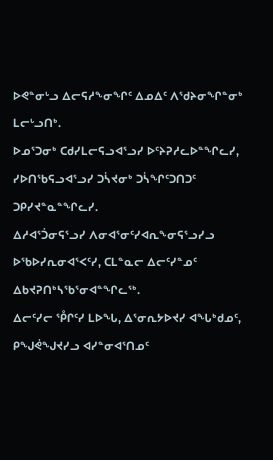ᐅᕙᓐᓂᒡᓗ ᐃᓕᕋᓱᖕᓂᖏᑦ ᐃᓄᐃᑦ ᐱᖁᔨᓂᖏᓐᓂᒃ ᒪᓕᒡᓗᑎᒃ.
ᐅᓄᕐᑐᓂᒃ ᑕᑯᓯᒪᓕᕋᓗᐊᕐᓗᓯ ᐅᑦᔨᕈᓱᓚᐅᓐᖏᓚᓯ, ᓯᐅᑎᖃᕋᓗᐊᕐᓗᓯ ᑐᓵᔪᓂᒃ ᑐᓵᖏᑦᑐᑎᑐᑦ ᑐᑭᓯᔪᓐᓇᓐᖏᓚᓯ.
ᐃᓱᐊᕐᑑᓂᕋᕐᓗᓯ ᐱᓂᐊᕐᓂᑦᓯᐊᕆᖕᓂᕋᕐᓗᓯᓗ ᐅᖃᐅᓯᕆᓂᐊᕐᐸᑦᓯ, ᑕᒪᓐᓇᓕ ᐃᓕᑦᓯᓐᓄᑦ ᐃᑲᔪᕈᑎᒃᓴᖃᕐᓂᐊᓐᖏᓚᖅ.
ᐃᓕᑦᓯᓕ ᕾᒋᑦᓯ ᒪᐅᖓ, ᐃᕐᓂᕆᔭᐅᔪᓯ ᐊᖓᒃᑯᓄᑦ, ᑭᖑᕚᖑᔪᓯᓗ ᐊᓯᓐᓂᐊᕐᑎᓄᑦ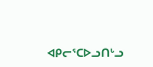ᐊᑭᓕᕐᑕᐅᓗᑎᒡᓗ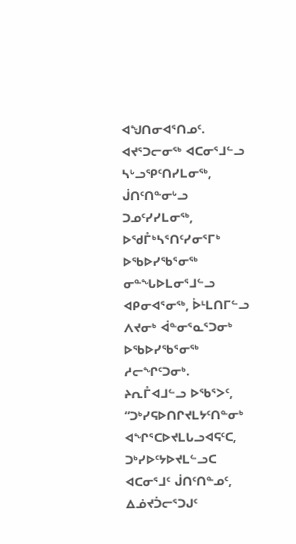ᐊᖑᑎᓂᐊᕐᑎᓄᑦ.
ᐊᔪᕐᑐᓕᓂᖅ ᐊᑕᓂᕐᒧᓪᓗ ᓴᒡᓗᕿᑦᑎᓯᒪᓂᖅ, ᒎᑎᑦᑎᓐᓂᒡᓗ ᑐᓄᑦᓯᓯᒪᓂᖅ, ᐅᖁᒤᒃᓴᕐᑎᑦᓯᓂᕐᒥᒃ ᐅᖃᐅᓯᖃᕐᓂᖅ ᓂᓐᖓᐅᒪᓂᕐᒧᓪᓗ ᐊᑭᓂᐊᕐᓂᖅ, ᐆᒻᒪᑎᒥᓪᓗ ᐱᔪᓂᒃ ᐋᓐᓂᕐᓇᕐᑐᓂᒃ ᐅᖃᐅᓯᖃᕐᓂᖅ ᓱᓕᖏᑦᑐᓂᒃ.
ᔨᕆᒤᐊᒧᓪᓗ ᐅᖃᕐᐳᑦ, “ᑐᒃᓯᕋᐅᑎᒋᔪᒪᔭᑦᑎᓐᓂᒃ ᐊᖏᕐᑕᐅᔪᒪᒐᓗᐊᕋᑦᑕ, ᑐᒃᓯᐅᑦᔭᐅᔪᒪᓪᓗᑕ ᐊᑕᓂᕐᒧᑦ ᒎᑎᑦᑎᓐᓄᑦ, ᐃᓅᔪᑑᓕᕐᑐᒍᑦ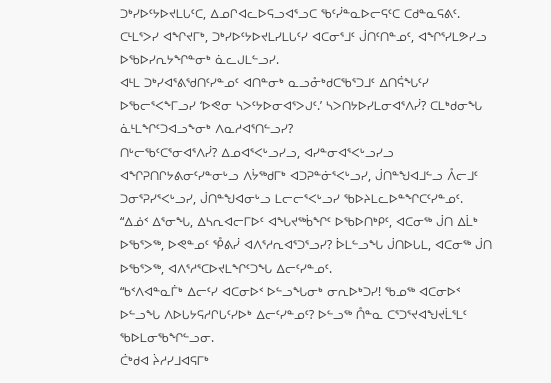ᑐᒃᓯᐅᑦᔭᐅᔪᒪᒐᑦᑕ, ᐃᓄᒋᐊᓚᐅᕋᓗᐊᕐᓗᑕ ᖃᑦᓰᓐᓇᐅᓕᕋᑦᑕ ᑕᑯᓐᓇᕋᕕᑦ.
ᑕᒻᒪᕐᐳᓯ ᐊᖏᔪᒥᒃ, ᑐᒃᓯᐅᑦᔭᐅᔪᒪᓯᒪᒐᑦᓯ ᐊᑕᓂᕐᒧᑦ ᒎᑎᑦᑎᓐᓄᑦ, ᐊᖏᕐᓯᒪᕗᓯᓗ ᐅᖃᐅᓯᕆᔭᖏᓐᓂᒃ ᓈᓚᒍᒪᓪᓗᓯ.
ᐊᒻᒪ ᑐᒃᓯᐊᕐᕕᖁᑎᑦᓯᓐᓄᑦ ᐊᑎᓐᓂᒃ ᓇᓗᓁᒃᑯᑕᖃᕐᑐᒧᑦ ᐃᑎᕌᖓᑦᓯ ᐅᖃᓕᕐᐸᖕᒥᓗᓯ ‘ᐅᕙᓂ ᓴᐳᑦᔭᐅᓂᐊᕐᐳᒍᑦ.’ ᓴᐳᑎᔭᐅᓯᒪᓂᐊᕐᐱᓰ? ᑕᒪᒃᑯᓂᖓ ᓈᒻᒪᖏᑦᑐᐊᓗᖕᓂᒃ ᐱᓇᓱᐊᕐᑎᓪᓗᓯ?
ᑎᒡᓕᖃᑦᑕᕐᓂᐊᕐᐱᓰ? ᐃᓄᐊᕐᐸᒡᓗᓯᓗ, ᐊᓯᓐᓂᐊᕐᐸᒡᓗᓯᓗ ᐊᖏᕈᑎᒋᔭᕕᓂᑦᓯᓐᓂᒡᓗ ᐱᔮᖅᑯᒥᒃ ᐊᑐᕈᓐᓃᕐᐸᒡᓗᓯ, ᒎᑎᓐᖑᐊᒧᓪᓗ ᐰᓕᒧᑦ ᑐᓂᕐᕈᓯᕐᐸᒡᓗᓯ, ᒎᑎᓐᖑᐊᓂᒡᓗ ᒪᓕᓕᕐᐸᒡᓗᓯ ᖃᐅᔨᒪᓚᐅᓐᖏᑕᑦᓯᓐᓄᑦ.
“ᐃᓅᑉ ᐃᕐᓂᖓ, ᐃᓴᕆᐊᓕᒥᐅᑦ ᐊᖓᔪᖅᑳᖏᑦ ᐅᖃᐅᑎᒃᑭᑦ, ᐊᑕᓂᖅ ᒎᑎ ᐃᒫᒃ ᐅᖃᕐᐳᖅ, ᐅᕙᓐᓄᑦ ᕾᕕᓰ ᐊᐱᕐᓱᕆᐊᕐᑐᕐᓗᓯ? ᐆᒪᓪᓗᖓ ᒎᑎᐅᒐᒪ, ᐊᑕᓂᖅ ᒎᑎ ᐅᖃᕐᐳᖅ, ᐊᐱᕐᓱᕐᑕᐅᔪᒪᖏᑦᑐᖓ ᐃᓕᑦᓯᓐᓄᑦ.
“ᑲᑉᐱᐊᓐᓇᒦᒃ ᐃᓕᑦᓯ ᐊᑕᓂᐅᑉ ᐅᓪᓗᖓᓂᒃ ᓂᕆᐅᒃᑐᓯ! ᖃᓄᖅ ᐊᑕᓂᐅᑉ ᐅᓪᓗᖓ ᐱᐅᒐᔭᕋᓱᒋᒐᑦᓯᐅᒃ ᐃᓕᑦᓯᓐᓄᑦ? ᐅᓪᓗᖅ ᑍᓐᓇ ᑕᕐᑐᕐᔪᐊᖑᔪᒫᕐᒪᑦ ᖃᐅᒪᓂᖃᖏᓪᓗᓂ.
ᑖᒃᑯᐊ ᔩᓱᓯᒧᐊᕋᒥᒃ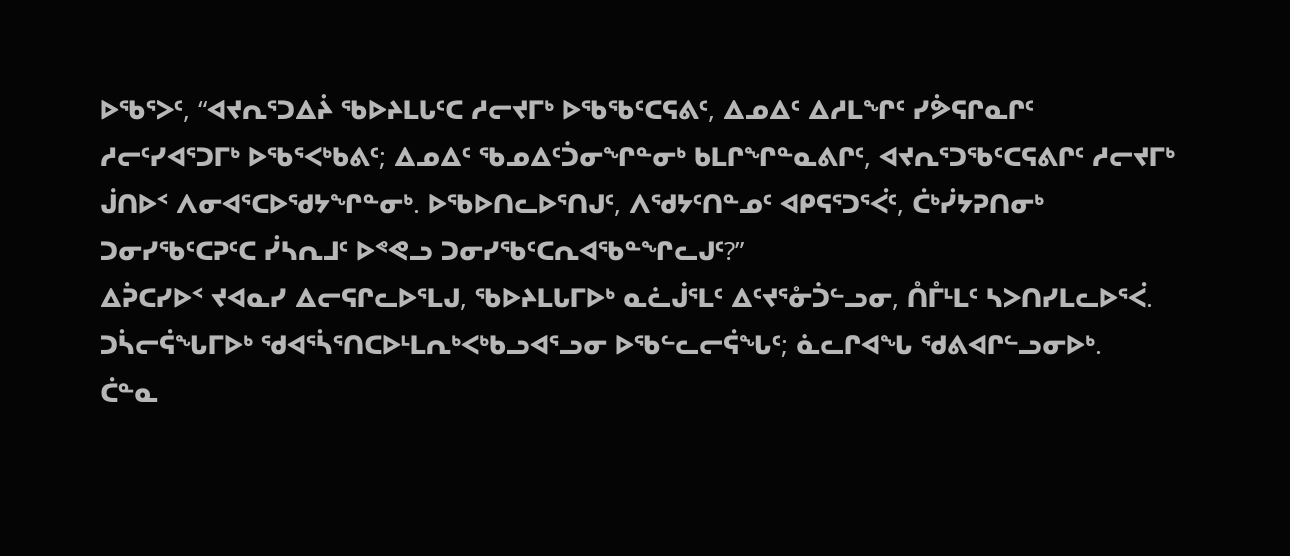ᐅᖃᕐᐳᑦ, “ᐊᔪᕆᕐᑐᐃᔩ ᖃᐅᔨᒪᒐᑦᑕ ᓱᓕᔪᒥᒃ ᐅᖃᖃᑦᑕᕋᕕᑦ, ᐃᓄᐃᑦ ᐃᓱᒪᖏᑦ ᓯᕘᕋᒋᓇᒋᑦ ᓱᓕᑦᓯᐊᕐᑐᒥᒃ ᐅᖃᕐᐸᒃᑲᕕᑦ; ᐃᓄᐃᑦ ᖃᓄᐃᑦᑑᓂᖏᓐᓂᒃ ᑲᒪᒋᖏᓐᓇᕕᒋᑦ, ᐊᔪᕆᕐᑐᖃᑦᑕᕋᕕᒋᑦ ᓱᓕᔪᒥᒃ ᒎᑎᐅᑉ ᐱᓂᐊᕐᑕᐅᖁᔭᖏᓐᓂᒃ. ᐅᖃᐅᑎᓚᐅᕐᑎᒍᑦ, ᐱᖁᔭᑦᑎᓐᓄᑦ ᐊᑭᕋᕐᑐᕐᐹᑦ, ᑖᒃᓰᔭᕈᑎᓂᒃ ᑐᓂᓯᖃᑦᑕᕈᑦᑕ ᓰᓴᕆᒧᑦ ᐅᕝᕙᓗ ᑐᓂᓯᖃᑦᑕᕆᐊᖃᓐᖏᓚᒍᑦ?”
ᐃᕉᑕᓯᐅᑉ ᔪᐊᓇᓯ ᐃᓕᕋᒋᓚᐅᕐᒪᒍ, ᖃᐅᔨᒪᒐᒥᐅᒃ ᓇᓛᒎᕐᒪᑦ ᐃᑦᔪᕐᓁᑑᓪᓗᓂ, ᑍᒤᒻᒪᑦ ᓴᐳᑎᓯᒪᓚᐅᕐᐹ. ᑐᓵᓕᕌᖓᒥᐅᒃ ᖁᐊᕐᓵᕐᑎᑕᐅᒻᒪᕆᒃᐸᒃᑲᓗᐊᕐᓗᓂ ᐅᖃᓪᓚᓕᕌᖓᑦ; ᓈᓚᒋᐊᖓ ᖁᕕᐊᒋᓪᓗᓂᐅᒃ.
ᑖᓐᓇ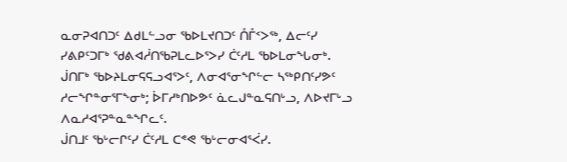ᓇᓂᕈᐊᑎᑐᑦ ᐃᑯᒪᓪᓗᓂ ᖃᐅᒪᔪᑎᑐᑦ ᑍᒤᑉᐳᖅ, ᐃᓕᑦᓯ ᓯᕕᑭᑦᑐᒥᒃ ᖁᕕᐊᓲᑎᖃᕈᒪᓚᐅᕐᐳᓯ ᑖᑦᓱᒪ ᖃᐅᒪᓂᖓᓂᒃ.
ᒎᑎᒥᒃ ᖃᐅᔨᒪᓂᕋᕋᓗᐊᕐᐳᑦ, ᐱᓂᐊᕐᓂᖏᓪᓕ ᓴᖅᑭᑎᑦᓯᕗᑦ ᓱᓕᖏᓐᓂᕐᒥᖕᓂᒃ; ᐆᒥᓱᒃᑎᐅᕗᑦ ᓈᓚᒍᓐᓇᕋᑎᒡᓗ, ᐱᐅᔪᒥᒡᓗ ᐱᓇᓱᐊᕐᕈᓐᓇᓐᖏᓚᑦ.
ᒎᑎᒧᑦ ᖃᒡᓕᒋᑦᓯ ᑖᑦᓱᒪ ᑕᕝᕙ ᖃᒡᓕᓂᐊᕐᐹᓯ.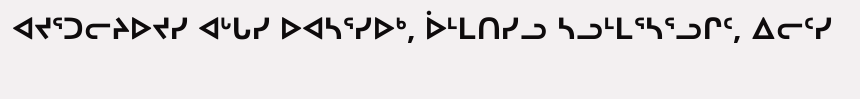ᐊᔪᕐᑐᓕᔨᐅᔪᓯ ᐊᒡᒐᓯ ᐅᐊᓴᕐᓯᐅᒃ, ᐆᒻᒪᑎᓯᓗ ᓴᓗᒻᒪᕐᓴᕐᓗᒋᑦ, ᐃᓕᑦᓯ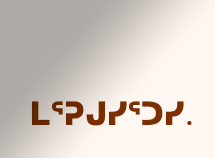ᒪᕐᕈᒍᓯᕐᑐᓯ.